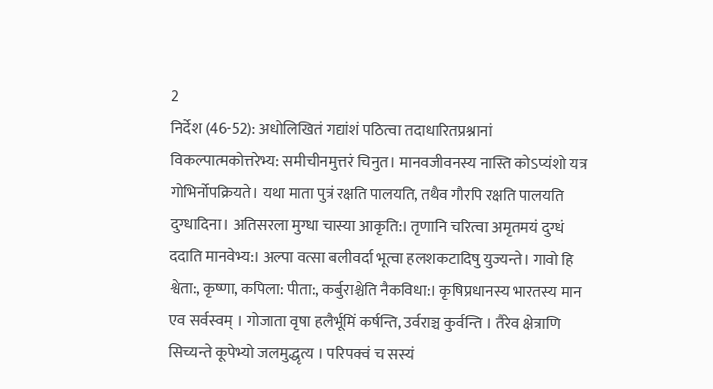2
निर्देश (46-52): अधोलिखितं गद्यांशं पठित्वा तदाधारितप्रश्नानां विकल्पात्मकोत्तरेभ्य: समीचीनमुत्तरं चिनुत। मानवजीवनस्य नास्ति कोऽप्यंशो यत्र गोभिर्नोपक्रियते। यथा माता पुत्रं रक्षति पालयति, तथैव गौरपि रक्षति पालयति दुग्धादिना। अतिसरला मुग्धा चास्या आकृति:। तृणानि चरित्वा अमृतमयं दुग्धं ददाति मानवेभ्य:। अल्पा वत्सा बलीवर्दा भूत्वा हलशकटादिषु युज्यन्ते। गावो हि श्वेता:, कृष्णा, कपिला: पीता:, कर्बुराश्चेति नैकविधा:। कृषिप्रधानस्य भारतस्य मान एव सर्वस्वम् । गोजाता वृषा हलैर्भूमिं कर्षन्ति, उर्वराञ्च कुर्वन्ति । तैरेव क्षेत्राणि सिच्यन्ते कूपेभ्यो जलमुद्धृत्य । परिपक्वं च सस्यं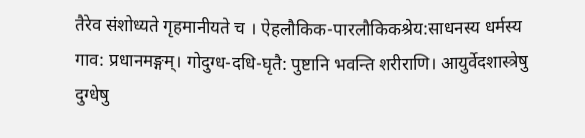तैरेव संशोध्यते गृहमानीयते च । ऐहलौकिक-पारलौकिकश्रेय:साधनस्य धर्मस्य गाव: प्रधानमङ्गम्। गोदुग्ध-दधि-घृतै: पुष्टानि भवन्ति शरीराणि। आयुर्वेदशास्त्रेषु दुग्धेषु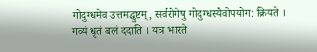गोदुग्धमेव उत्तमद्घुष्टम्, सर्वरोगेषु गोदुग्धस्यैवोपयोग: क्रियते । गव्यं धृतं बलं ददाति । यत्र भारते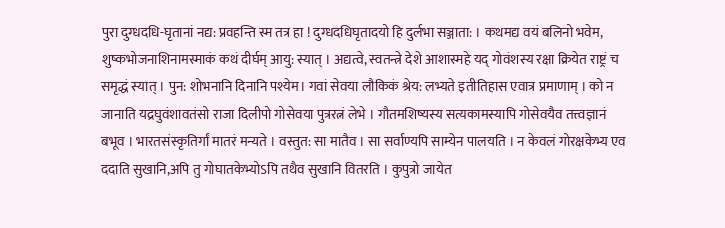पुरा दुग्धदधि-घृतानां नद्य: प्रवहन्ति स्म तत्र हा ! दुग्धदधिघृतादयो हि दुर्लभा सञ्जाता: । कथमद्य वयं बलिनो भवेम, शुष्कभोजनाशिनामस्माकं कथं दीर्घम् आयु: स्यात् । अद्यत्वे, स्वतन्त्रे देशे आशास्महे यद् गोवंशस्य रक्षा क्रियेत राष्ट्रं च समृद्धं स्यात् । पुन: शोभनानि दिनानि पश्येम। गवां सेवया लौकिकं श्रेय: लभ्यते इतीतिहास एवात्र प्रमाणाम् । को न जानाति यद्रघुवंशावतंसो राजा दिलीपो गोसेवया पुत्ररत्नं लेभे । गौतमशिष्यस्य सत्यकामस्यापि गोसेवयैव तत्त्वज्ञानं बभूव । भारतसंस्कृतिर्गां मातरं मन्यते । वस्तुत: सा मातैव । सा सर्वाण्यपि साम्येन पालयति । न केवलं गोरक्षकेभ्य एव ददाति सुखानि,अपि तु गोघातकेभ्योऽपि तथैव सुखानि वितरति । कुपुत्रो जायेत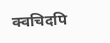क्वचिदपि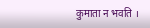कुमाता न भवति ।